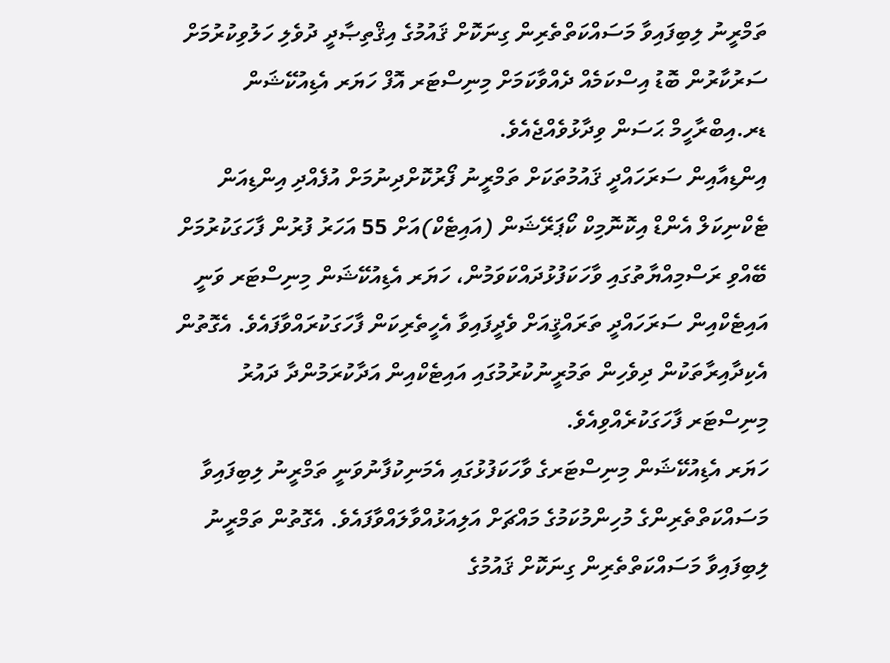ތަމްރީނު ލިބިފައިވާ މަސައްކަތްތެރިން ގިނަކޮށް ޤައުމުގެ އިޤްތިޞާދީ ދުވެލި ހަލުވިކުރުމަށް ސަރުކާރުން ބޮޑު އިސްކަމެއް ދެއްވާކަމަށް މިނިސްޓަރ އޮފް ހަޔަރ އެޑިއުކޭޝަން ޑރ.އިބްރާހީމް ޙަސަން ވިދާޅުވެއްޖެއެވެ.
އިންޑިއާއިން ސަރަހައްދީ ޤައުމުތަކަށް ތަމްރީނު ފޯރުކޮށްދިނުމަށް އުފެއްދި އިންޑިއަން ޓެކްނިކަލް އެންޑް އިކޮނޮމިކް ކޯޕަރޭޝަން (އައިޓެކް)އަށް 55 އަހަރު ފުރުން ފާހަގަކުރުމަށް ބޭއްވި ރަސްމިއްޔާތުގައި ވާހަކަފުޅުދައްކަވަމުން، ހަޔަރ އެޑިއުކޭޝަން މިނިސްޓަރ ވަނީ އައިޓެކްއިން ސަރަހައްދީ ތަރައްޤީއަށް ވެދީފައިވާ އެހީތެރިކަން ފާހަގަކުރައްވާފައެވެ. އެގޮތުން އެކިދާއިރާތަކުން ދިވެހިން ތަމުރީނުކުރުމުގައި އައިޓެކްއިން އަދާކުރަމުންދާ ދައުރު މިނިސްޓަރ ފާހަގަކުރެއްވިއެވެ.
ހަޔަރ އެޑިއުކޭޝަން މިނިސްޓަރގެ ވާހަކަފުޅުގައި އެމަނިކުފާނުވަނީ ތަމްރީނު ލިބިފައިވާ މަސައްކަތްތެރިންގެ މުހިންމުކަމުގެ މައްޗަށް އަލިއަޅުއްވާލައްވާފައެވެ. އެގޮތުން ތަމްރީނު ލިބިފައިވާ މަސައްކަތްތެރިން ގިނަކޮށް ޤައުމުގެ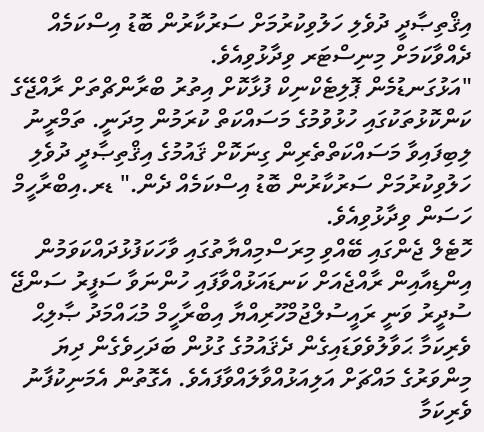އިޤްތިޞާދީ ދުވެލި ހަލުވިކުރުމަށް ސަރުކާރުން ބޮޑު އިސްކަމެއް ދެއްވާކަމަށް މިނިސްޓަރ ވިދާޅުވިއެވެ.
"އަޅުގަނޑުމެން ޕޮލިޓެކްނިކް ފުޅާކޮށް އިތުރު ބްރާންޗްތަށް ރާއްޖޭގެ ކަންކޮޅުތަކުގައި ހުޅުވުމުގެ މަސައްކަތް ކުރަމުން މިދަނީ. ތަމްރީނު ލިބިފައިވާ މަސައްކަތްތެރިން ގިނަކޮށް ޤައުމުގެ އިޤްތިޞާދީ ދުވެލި ހަލުވިކުރުމަށް ސަރުކާރުން ބޮޑު އިސްކަމެއް ދެން." ޑރ.އިބްރާހީމް ހަސަން ވިދާޅުވިއެވެ.
ހޮޓެލް ޖެންގައި ބޭއްވި މިރަސްމިއްޔާތުގައި ވާހަކަފުޅުދައްކަވަމުން އިންޑިއާއިން ރާއްޖެއަށް ކަނޑައަޅުއްވާފައި ހުންނަވާ ސަފީރު ސަންޖޭ ސުދީރު ވަނީ ރައީސުލްޖުމްހޫރިއްޔާ އިބްރާހީމް މުޙައްމަދު ޞާލިޙް ވެރިކަމާ ޙަވާލުވެވަޑައިގެން ދެޤައުމުގެ ގުޅުން ބަދަހިވެގެން ދިޔަ މިންވަރުގެ މައްޗަށް އަލިއަޅުއްވާލައްވާފައެވެ. އެގޮތުން އެމަނިކުފާނު ވެރިކަމާ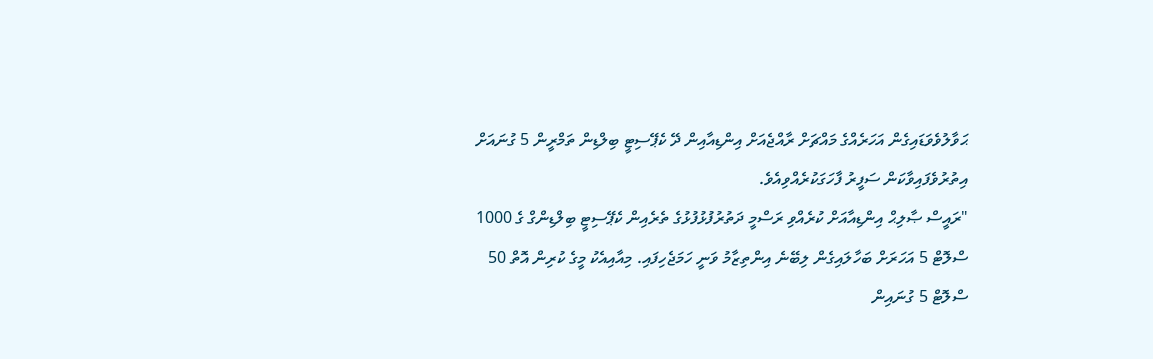ޙަވާލުވެވަޑައިގެން އަހަރެއްގެ މައްޗަށް ރާއްޖެއަށް އިންޑިއާއިން ދޭ ކެޕޭސިޓީ ބިލްޑިން ތަމްރީން 5 ގުނައަށް އިތުރުވެފައިވާކަން ސަފީރު ފާހަގަކުރެއްވިއެވެ.
"ރައީސް ޞާލިޙް އިންޑިއާއަށް ކުރެއްވި ރަސްމީ ދަތުރުފުޅުފުޅުގެ ތެރެއިން ކެޕޭސިޓީ ބިލްޑިންގް ގެ 1000 ސްލޮޓް 5 އަހަރަށް ބަހާލައިގެން ލިބޭނެ އިންތިޒާމު ވަނީ ހަމަޖެހިފައި. މިއާއިއެކު މީގެ ކުރިން އޮތް 50 ސްލޮޓް 5 ގުނައިން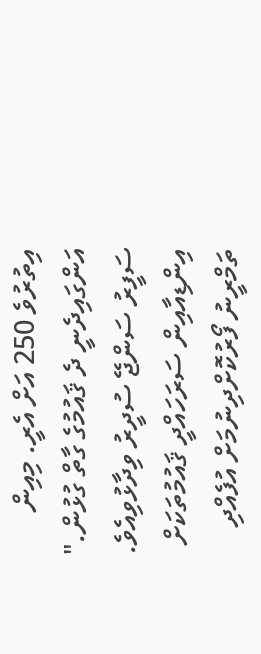އިތުރުވެ 250 އަށް އެރީ. މިއިން އަންގައިދެނީ ދެ ޤައުމުގެ ގާތް ގުޅުން." ސަފީރު ސަންޖޭ ސުދީރު ވިދާޅުވިއެވެ.
އިންޑިއާއިން ސަރަހައްދީ ޤައުމުތަކަށް ތަމްރީނު ފޯރުކޮށްދިނުމަށް އުފެއްދި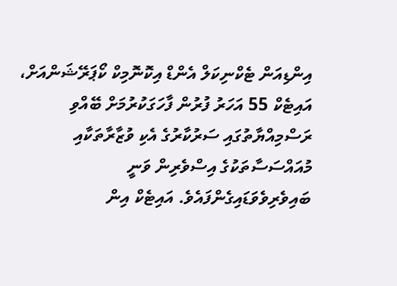އިންޑިއަން ޓެކްނިކަލް އެންޑް އިކޮނޮމިކް ކޯޕަރޭޝަންއަށް، އައިޓެކް 55 އަހަރު ފުރުން ފާހަގަކުރުމަށް ބޭއްވި ރަސްމިއްޔާތުގައި ސަރުކާރުގެ އެކި ވުޒާރާތަކާއި މުއައްސަސާތަކުގެ އިސްވެރިން ވަނީ ބައިވެރިވެވަޑައިގެންފައެވެ. އައިޓެކް އިން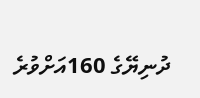ދުނިޔޭގެ 160އަށްވުރެ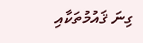ގިނަ ޤައުމުތަކާއި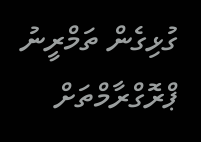ގުޅިގެން ތަމްރީނު ޕްރޮގްރާމްތަށް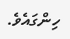ހިންގައެވެ.